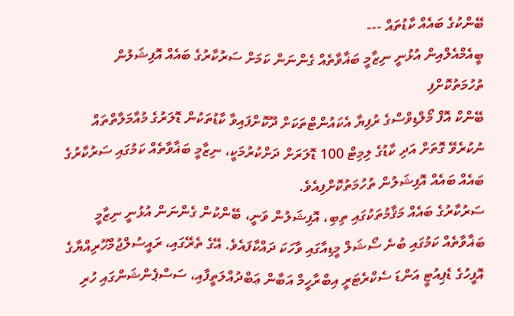ބޭންކުގެ ބައެއް ކާޑުތައް ---
ބީއެމްއެލްއިން އުޅުނީ ނިޒާމީ ބަޣާވާތެއް ގެންނަން ކަމަށް ސަރުކާރުގެ ބައެއް އޮފިޝަލުން ތުހުމަތުކޮށްފި
ބޭންކް އޮފް މޯލްޑިވްސްގެ ރުފިޔާ އެކައުންޓްތަކަށް ދޫކޮށްފައިވާ ކާޑުތަކުން ޑޮލަރުގެ މުއާމަލާތްތައް ނުކުރެވޭ ގޮތަށް އަދި ކާޑުގެ ލިމިޓް 100 ޑޮލަރަށް ދަށްކުރުމަކީ، ނިޒާމީ ބަޣާވާތެއް ކަމުގައި ސަރުކާރުގެ ބައެއް ބައެއް އޮފިޝަލުން ތުހުމަތުކޮށްފިއެވެ.
ސަރުކާރުގެ ބައެއް މަޤާމުތަކުގައި ތިބި، އޮފިޝަލުން ވަނީ، ބޭންކުން ގެންނަން އުޅުނީ ނިޒާމީ ބަޣާވާތެއް ކަމުގައި ބުނެ ސޯޝަލް މީޑިއާގައި ވާހަކަ ދައްކާފައެވެ. އޭގެ ތެރޭގައި، ރައީސުލްޖުމްހޫރިއްޔާގެ އޮފީހުގެ ޑެޕިއުޓީ އަންޑަ ސެކްރެޓަރީ އިބްރާހީމް އަބާން ޢަބްދުއްލަތީފާއި، ސަސްޕެންޝަންގައި ހުރި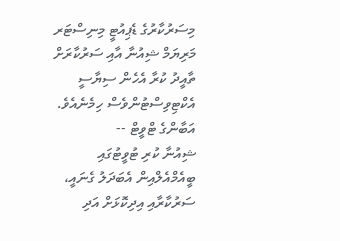މިސަރުކާރުގެ ޑެޕިއުޓީ މިނިސްޓަރ މަރިޔަމް ޝިއުނާ އާއި ސަރުކާރަށް ތާއީދު ކުރާ އެހެން ސިޔާސީ އެކްޓިވިސްޓުންވެސް ހިމެނެއެވެ.
އަބާންގެ ޓްވީޓް --
ޝިއުނާ ކުރި ޓުވީޓުގައި ބީއެމްއެލްއިން އެބަދަލު ގެނައީ، ސަރުކާރާއި އިދިކޮޅަށް އަދި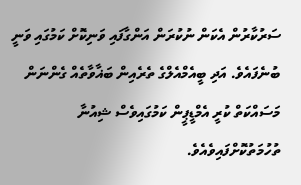ސަރުކާރުން އެކަން ނުކުރަން އަންގާފައި ވަނިކޮށް ކަމުގައި ވަނީ ބުނެފައެވެ. އަދި ބީއެމްއެލްގެ ތެރެއިން ބަޣާވާތެއް ގެންނަން މަސައްކަތް ކުރީ އެމްޑީޕީން ކަމުގައިވެސް ޝިއުނާ ތުހުމަތުކޮށްފައިވެއެވެ.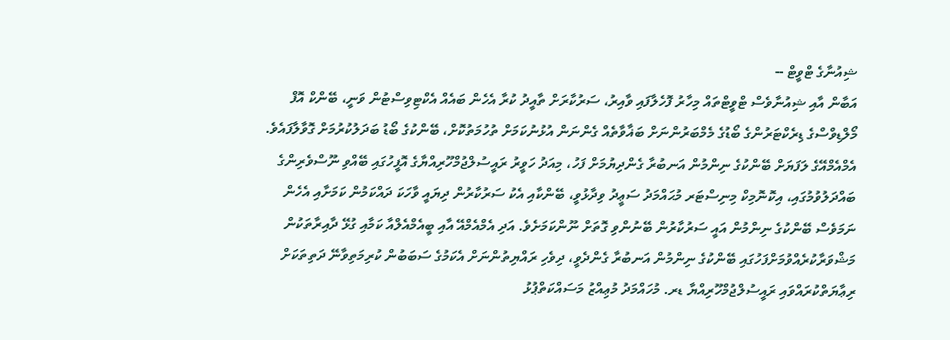ޝިއުނާގެ ޓްވީޓް --
އަބާން އާއި ޝިއުނާވެސް ޓްވީޓްތައް މިހާރު ފޮހެލާފައި ވާއިރު، ސަރުކާރަށް ތާއީދު ކުރާ އެހެން ބައެއް އެކްޓިވިސްޓުން ވަނީ، ބޭންކް އޮފް މޯލްޑިވްސްގެ ޑިރެކްޓަރުންގެ ބޯޑުގެ މެމްބަރުންނަށް ބަޣާވާތެއް ގެންނަން އުޅުނުކަމަށް ތުހުމަތުކޮށް، ބޭންކުގެ ބޯޑު ބަދަލުކުރުމަށް ގޮވާލާފައެވެ.
އެމްއެމްއޭގެ ލަފަޔަށް ބޭންކުގެ ނިންމުން އަނބުރާ ގެންދިޔުމަށް ފަހު، މިއަދު ހަވީރު ރައީސުލްޖުމްހޫރިއްޔާގެ އޮފީހުގައި ބޭއްވި ނޫސްވެރިންގެ ބައްދަލުވުމުގައި، އިކޮނޮމިކް މިނިސްޓަރ މުޙައްމަދު ސަޢީދު ވިދާޅުވީ، ބޭންކާއި އެކު ސަރުކާރުން ދިޔައީ ވާހަކަ ދައްކަމުން ކަމަށާއި އެހެން ނަމަވެސް ބޭންކުގެ ނިންމުން އައީ ސަރުކާރުން ބޭނުންވި ގޮތަށް ނޫންކަމަށެވެ. އަދި އެމްއެމްއޭ އާއި ބީއެމްއެލްއާ ކަމާއި ގުޅޭ ދާއިރާތަކުން މަޝްވަރާކުރެއްވުމަށްފަހުގައި ބޭންކުގެ ނިންމުން އަނބުރާ ގެންދެވީ، ދިވެހި ރައްޔިތުންނަށް އެކަމުގެ ސަބަބުން ކުރިމަތިވާނޭ ދަތިތަކަށް ރިޢާޔަތްކުރައްވައި ރައީސުލްޖުމްހޫރިއްޔާ ޑރ. މުހައްމަދު މުޢިއްޒު މަސައްކަތްޕުޅު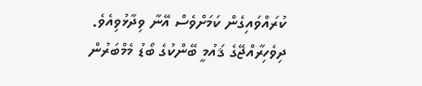ކުރައްވައިގެން ކަމަށްވެސް އޭނާ ވިދާޅުވިއެވެ.
ދިވެހިރާއްޖޭގެ ޤައުމީ ބޭންކުގެ ބޯޑު މެމްބަރުން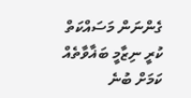ގެންނަން މަސައްކަތް ކުރީ ނިޒާމީ ބަޣާވާތެއް ކަމަށް ބުނެ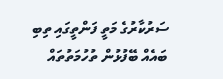ސަރުކާރުގެ މަތީ ފަންތީގައި ތިބި ބައެއް ބޭފުޅުން ތުހުމަތުތައް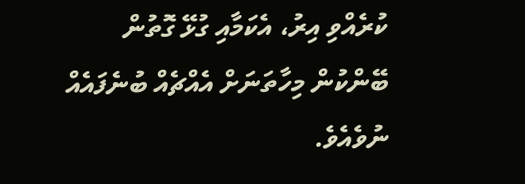ކުރެއްވި އިރު، އެކަމާއި ގުޅޭ ގޮތުން ބޭންކުން މިހާތަނަށް އެއްޗެއް ބުނެފައެއް ނުވެއެވެ.